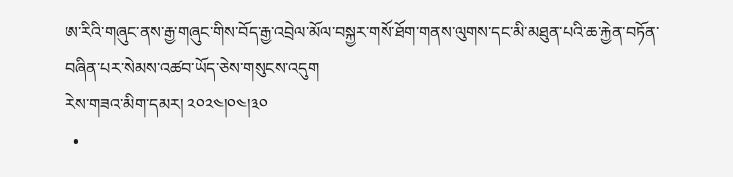ཨ་རིའི་གཞུང་ནས་རྒྱ་གཞུང་གིས་བོད་རྒྱ་འབྲེལ་མོལ་བསྐྱར་གསོ་ཐོག་གནས་ལུགས་དང་མི་མཐུན་པའི་ཆ་རྐྱེན་བཏོན་བཞིན་པར་སེམས་འཚབ་ཡོད་ཅེས་གསུངས་འདུག
རེས་གཟའ་མིག་དམར། ༢༠༢༤།༠༤།༣༠
  •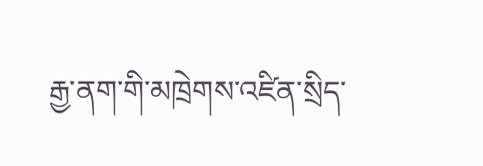རྒྱ་ནག་གི་མཁྲེགས་འཛིན་སྲིད་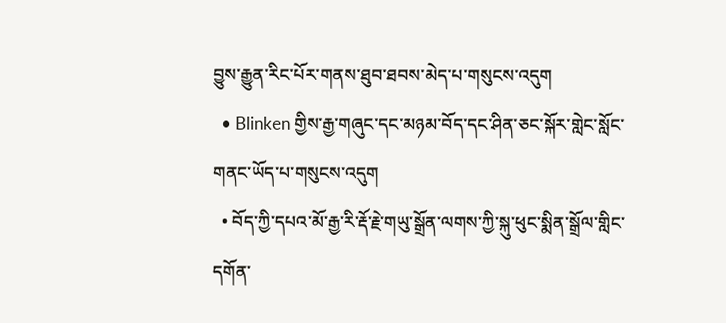བྱུས་རྒྱུན་རིང་པོར་གནས་ཐུབ་ཐབས་མེད་པ་གསུངས་འདུག
  • Blinken གྱིས་རྒྱ་གཞུང་དང་མཉམ་བོད་དང་ཤིན་ཅང་སྐོར་གླེང་སློང་གནང་ཡོད་པ་གསུངས་འདུག
  • བོད་ཀྱི་དཔའ་མོ་རྒྱ་རི་རྡོ་རྗེ་གཡུ་སྒྲོན་ལགས་ཀྱི་སྐུ་ཕུང་སྨིན་སྒྲོལ་གླིང་དགོན་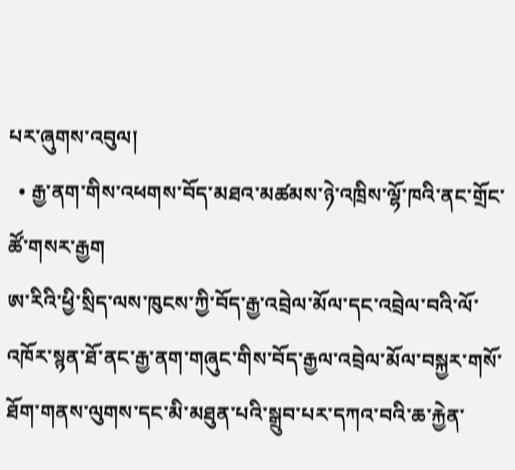པར་ཞུགས་འབུལ།
  • རྒྱ་ནག་གིས་འཕགས་བོད་མཐའ་མཚམས་ཉེ་འཁྲིས་ལྷོ་ཁའི་ནང་གྲོང་ཚོ་གསར་རྒྱག
ཨ་རིའི་ཕྱི་སྲིད་ལས་ཁུངས་ཀྱི་བོད་རྒྱ་འབྲེལ་མོལ་དང་འབྲེལ་བའི་ལོ་འཁོར་སྙན་ཐོ་ནང་རྒྱ་ནག་གཞུང་གིས་བོད་རྒྱལ་འབྲེལ་མོལ་བསྐྱར་གསོ་ཐོག་གནས་ལུགས་དང་མི་མཐུན་པའི་སྒྲུབ་པར་དཀའ་བའི་ཆ་རྐྱེན་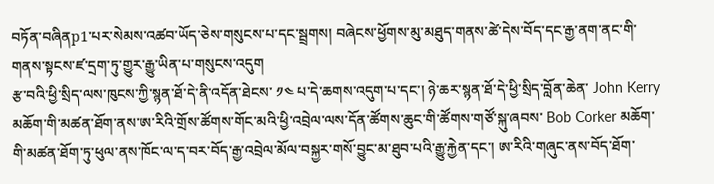བཏོན་བཞིནp1་པར་སེམས་འཚབ་ཡོད་ཅེས་གསུངས་པ་དང་སྦྲགས། བཞེངས་ཕྱོགས་མུ་མཐུད་གནས་ཚེ་དེས་བོད་དང་རྒྱ་ནག་ནང་གི་གནས་སྟངས་ཛ་དྲག་ཏུ་གྱུར་རྒྱུ་ཡིན་པ་གསུངས་འདུག
རྩ་བའི་ཕྱི་སྲིད་ལས་ཁུངས་ཀྱི་སྙན་ཐོ་དེ་ནི་འདོན་ཐེངས་ ༡༤ པ་དེ་ཆགས་འདུག་པ་དང་། ཉེ་ཆར་སྙན་ཐོ་དེ་ཕྱི་སྲིད་བློན་ཆེན་ John Kerry མཆོག་གི་མཚན་ཐོག་ནས་ཨ་རིའི་གྲོས་ཚོགས་གོང་མའི་ཕྱི་འབྲེལ་ལས་དོན་ཚོགས་ཆུང་གི་ཚོགས་གཙོ་སྐུ་ཞབས་ Bob Corker མཆོག་གི་མཚན་ཐོག་ཏུ་ཕུལ་ནས་ཁོང་ལ་ད་བར་བོད་རྒྱ་འབྲེལ་མོལ་བསྐྱར་གསོ་བྱུང་མ་ཐུབ་པའི་རྒྱུ་རྐྱེན་དང་། ཨ་རིའི་གཞུང་ནས་བོད་ཐོག་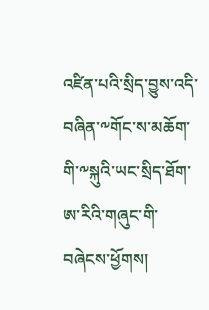འཛིན་པའི་སྲིད་བྱུས་འདི་བཞིན་༸གོང་ས་མཆོག་གི་༸སྐུའི་ཡང་སྲིད་ཐོག་ཨ་རིའི་གཞུང་གི་བཞེངས་ཕྱོགས།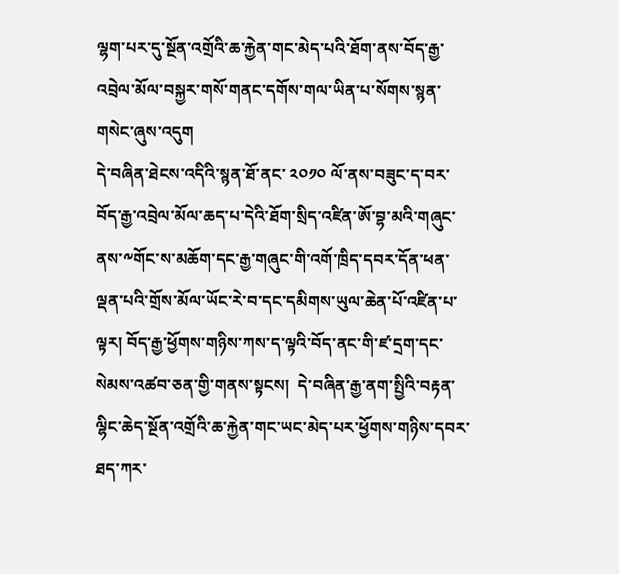ལྷག་པར་དུ་སྔོན་འགྲོའི་ཆ་རྐྱེན་གང་མེད་པའི་ཐོག་ནས་བོད་རྒྱ་འབྲེལ་མོལ་བསྐྱར་གསོ་གནང་དགོས་གལ་ཡིན་པ་སོགས་སྙན་གསེང་ཞུས་འདུག
དེ་བཞིན་ཐེངས་འདིའི་སྙན་ཐོ་ནང་ ༢༠༡༠ ལོ་ནས་བཟུང་ད་བར་བོད་རྒྱ་འབྲེལ་མོལ་ཆད་པ་དེའི་ཐོག་སྲིད་འཛིན་ཨོ་བྷ་མའི་གཞུང་ནས་༸གོང་ས་མཆོག་དང་རྒྱ་གཞུང་གི་འགོ་ཁྲིད་དབར་དོན་ཕན་ལྡན་པའི་གྲོས་མོལ་ཡོང་རེ་བ་དང་དམིགས་ཡུལ་ཆེན་པོ་འཛིན་པ་ལྟར། བོད་རྒྱ་ཕྱོགས་གཉིས་ཀས་ད་ལྟའི་བོད་ནང་གི་ཛ་དྲག་དང་སེམས་འཚབ་ཅན་གྱི་གནས་སྟངས།  དེ་བཞིན་རྒྱ་ནག་སྤྱིའི་བརྟན་ལྷིང་ཆེད་སྔོན་འགྲོའི་ཆ་རྐྱེན་གང་ཡང་མེད་པར་ཕྱོགས་གཉིས་དབར་ཐད་ཀར་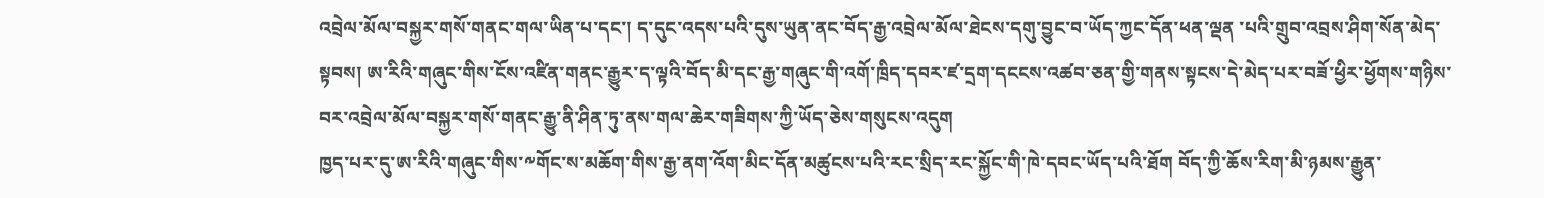འབྲེལ་མོལ་བསྐྱར་གསོ་གནང་གལ་ཡིན་པ་དང་། ད་དུང་འདས་པའི་དུས་ཡུན་ནང་བོད་རྒྱ་འབྲེལ་མོལ་ཐེངས་དགུ་བྱུང་བ་ཡོད་ཀྱང་དོན་ཕན་ལྡན ་པའི་གྲུབ་འབྲས་ཤིག་སོན་མེད་སྟབས། ཨ་རིའི་གཞུང་གིས་ངོས་འཛིན་གནང་རྒྱུར་ད་ལྟའི་བོད་མི་དང་རྒྱ་གཞུང་གི་འགོ་ཁྲིད་དབར་ཛ་དྲག་དངངས་འཚབ་ཅན་གྱི་གནས་སྟངས་དེ་མེད་པར་བཟོ་ཕྱིར་ཕྱོགས་གཉིས་བར་འབྲེལ་མོལ་བསྐྱར་གསོ་གནང་རྒྱུ་ནི་ཤིན་ཏུ་ནས་གལ་ཆེར་གཟིགས་ཀྱི་ཡོད་ཅེས་གསུངས་འདུག
ཁྱད་པར་དུ་ཨ་རིའི་གཞུང་གིས་༸གོང་ས་མཆོག་གིས་རྒྱ་ནག་འོག་མིང་དོན་མཚུངས་པའི་རང་སྲིད་རང་སྐྱོང་གི་ཁེ་དབང་ཡོད་པའི་ཐོག བོད་ཀྱི་ཆོས་རིག་མི་ཉམས་རྒྱུན་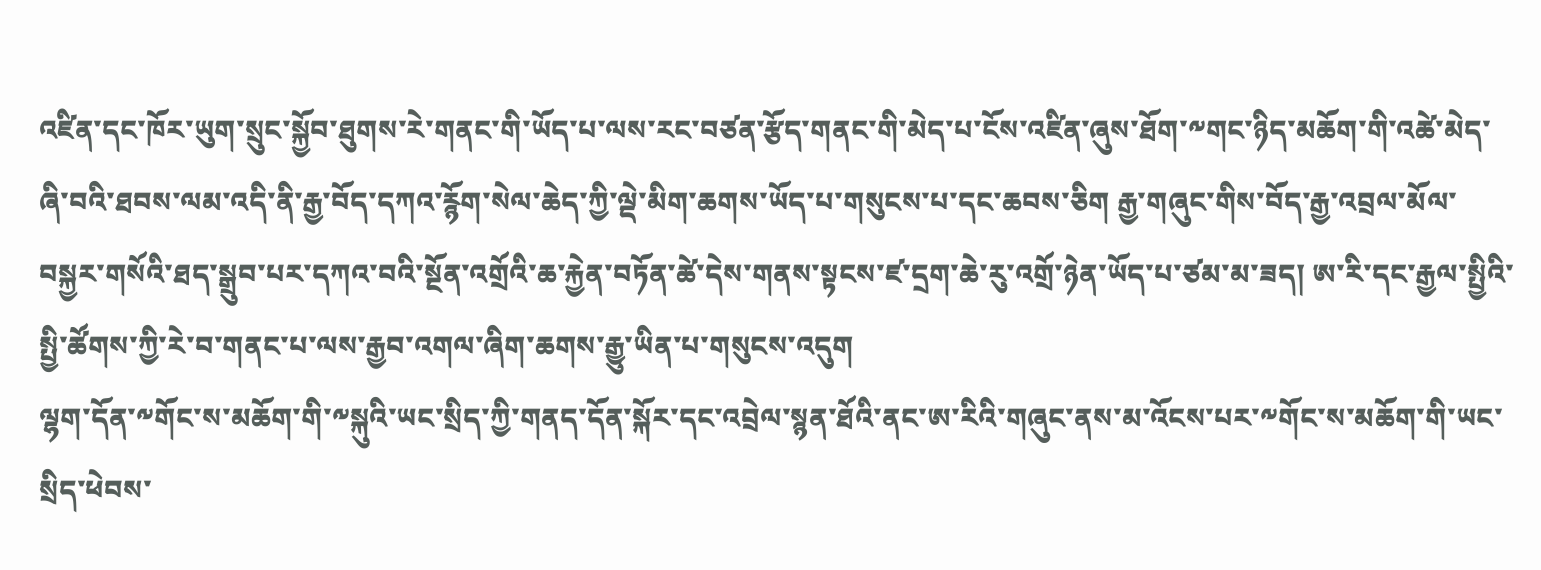འཛིན་དང་ཁོར་ཡུག་སྲུང་སྐྱོབ་ཐུགས་རེ་གནང་གི་ཡོད་པ་ལས་རང་བཙན་རྩོད་གནང་གི་མེད་པ་ངོས་འཛིན་ཞུས་ཐོག་༸གང་ཉིད་མཆོག་གི་འཚེ་མེད་ཞི་བའི་ཐབས་ལམ་འདི་ནི་རྒྱ་བོད་དཀའ་རྙོག་སེལ་ཆེད་ཀྱི་ལྡེ་མིག་ཆགས་ཡོད་པ་གསུངས་པ་དང་ཆབས་ཅིག རྒྱ་གཞུང་གིས་བོད་རྒྱ་འབྲལ་མོལ་བསྐྱར་གསོའི་ཐད་སྒྲུབ་པར་དཀའ་བའི་སྔོན་འགྲོའི་ཆ་རྐྱེན་བཏོན་ཚེ་དེས་གནས་སྟངས་ཛ་དྲག་ཆེ་རུ་འགྲོ་ཉེན་ཡོད་པ་ཙམ་མ་ཟད། ཨ་རི་དང་རྒྱལ་སྤྱིའི་སྤྱི་ཚོགས་ཀྱི་རེ་བ་གནང་པ་ལས་རྒྱབ་འགལ་ཞིག་ཆགས་རྒྱུ་ཡིན་པ་གསུངས་འདུག
ལྷག་དོན་༸གོང་ས་མཆོག་གི་༸སྐུའི་ཡང་སྲིད་ཀྱི་གནད་དོན་སྐོར་དང་འབྲེལ་སྙན་ཐོའི་ནང་ཨ་རིའི་གཞུང་ནས་མ་འོངས་པར་༸གོང་ས་མཆོག་གི་ཡང་སྲིད་ཕེབས་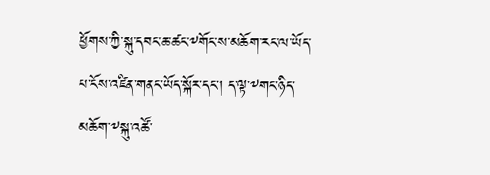ཕྱོགས་ཀྱི་སྐུ་དབང་ཆ་ཚང་༸གོང་ས་མཆོག་རང་ལ་ཡོད་པ་ངོས་འཛིན་གནང་ཡོད་སྐོར་དང་། ད་ལྟ་༸གང་ཉིད་མཆོག་༸སྐུ་འཚོ་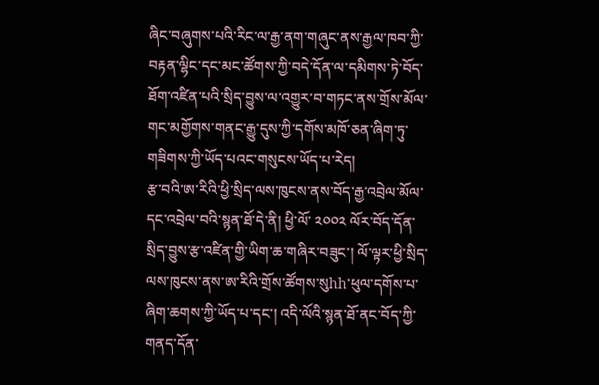ཞིང་བཞུགས་པའི་རིང་ལ་རྒྱ་ནག་གཞུང་ནས་རྒྱལ་ཁབ་ཀྱི་བརྟན་ལྷིང་དང་མང་ཚོགས་ཀྱི་བདེ་དོན་ལ་དམིགས་ཏེ་བོད་ཐོག་འཛིན་པའི་སྲིད་བྱུས་ལ་འགྱུར་བ་གཏང་ནས་གྲོས་མོལ་གང་མགྱོགས་གནང་རྒྱུ་དུས་ཀྱི་དགོས་མཁོ་ཅན་ཞིག་ཏུ་གཟིགས་ཀྱི་ཡོད་པའང་གསུངས་ཡོད་པ་རེད།
རྩ་བའི་ཨ་རིའི་ཕྱི་སྲིད་ལས་ཁུངས་ནས་བོད་རྒྱ་འབྲེལ་མོལ་དང་འབྲེལ་བའི་སྙན་ཐོ་དེ་ནི། ཕྱི་ལོ་ ༢༠༠༢ ལོར་བོད་དོན་སྲིད་བྱུས་རྩ་འཛིན་གྱི་ཡིག་ཆ་གཞིར་བཟུང་། ལོ་ལྟར་ཕྱི་སྲིད་ལས་ཁུངས་ནས་ཨ་རིའི་གྲོས་ཚོགས་སུhh་ཕུལ་དགོས་པ་ཞིག་ཆགས་ཀྱི་ཡོད་པ་དང་། འདི་ལོའི་སྙན་ཐོ་ནང་བོད་ཀྱི་གནད་དོན་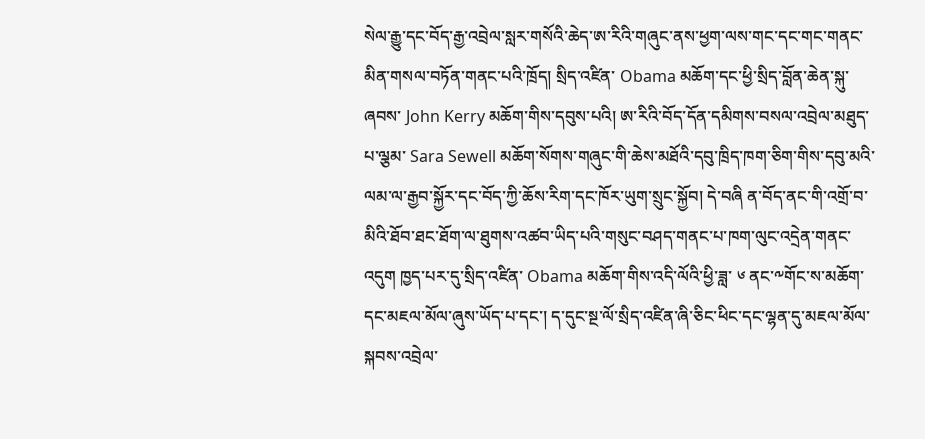སེལ་རྒྱུ་དང་བོད་རྒྱ་འབྲེལ་སླར་གསོའི་ཆེད་ཨ་རིའི་གཞུང་ནས་ཕྱག་ལས་གང་དང་གང་གནང་མིན་གསལ་བཏོན་གནང་པའི་ཁྲོད། སྲིད་འཛིན་ Obama མཆོག་དང་ཕྱི་སྲིད་བློན་ཆེན་སྐུ་ཞབས་ John Kerry མཆོག་གིས་དབུས་པའི། ཨ་རིའི་བོད་དོན་དམིགས་བསལ་འབྲེལ་མཐུད་པ་ལྕམ་ Sara Sewell མཆོག་སོགས་གཞུང་གི་ཆེས་མཐོའི་དབུ་ཁྲིད་ཁག་ཅིག་གིས་དབུ་མའི་ལམ་ལ་རྒྱབ་སྐྱོར་དང་བོད་ཀྱི་ཆོས་རིག་དང་ཁོར་ཡུག་སྲུང་སྐྱོབ། དེ་བཞི ན་བོད་ནང་གི་འགྲོ་བ་མིའི་ཐོབ་ཐང་ཐོག་ལ་ཐུགས་འཚབ་ཡིད་པའི་གསུང་བཤད་གནང་པ་ཁག་ལུང་འདྲེན་གནང་འདུག ཁྱད་པར་དུ་སྲིད་འཛིན་ Obama མཆོག་གིས་འདི་ལོའི་ཕྱི་ཟླ་ ༦ ནང་༸གོང་ས་མཆོག་དང་མཇལ་མོལ་ཞུས་ཡོད་པ་དང་། ད་དུང་སྔ་ལོ་སྲིད་འཛིན་ཞི་ཅིང་ཕིང་དང་ལྷན་དུ་མཇལ་མོལ་སྐབས་འབྲེལ་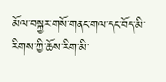མོལ་བསྐྱར་གསོ་གནང་གལ་དང་བོད་མི་རིགས་ཀྱི་ཆོས་རིག་མི་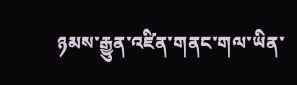ཉམས་རྒྱུན་འཛིན་གནང་གལ་ཡིན་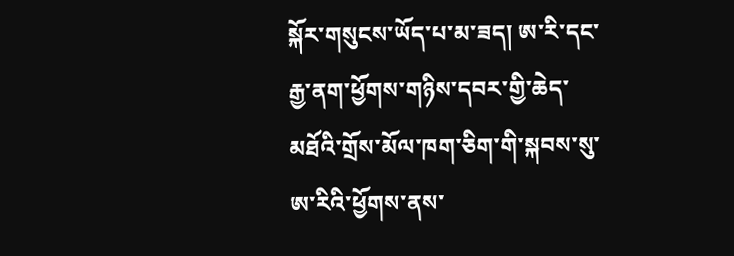སྐོར་གསུངས་ཡོད་པ་མ་ཟད། ཨ་རི་དང་རྒྱ་ནག་ཕྱོགས་གཉིས་དབར་གྱི་ཆེད་མཐོའི་གྲོས་མོལ་ཁག་ཅིག་གི་སྐབས་སུ་ཨ་རིའི་ཕྱོགས་ནས་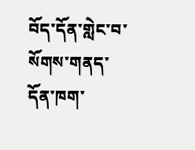བོད་དོན་གླེང་བ་སོགས་གནད་དོན་ཁག་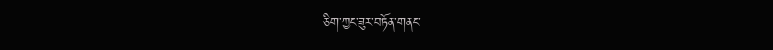ཅིག་ཀྱང་ཟུར་བཏོན་གནང་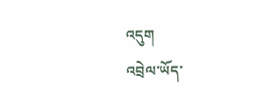འདུག
འབྲེལ་ཡོད་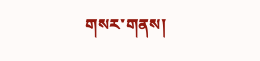གསར་གནས།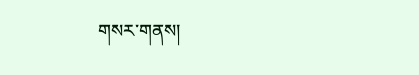གསར་གནས།